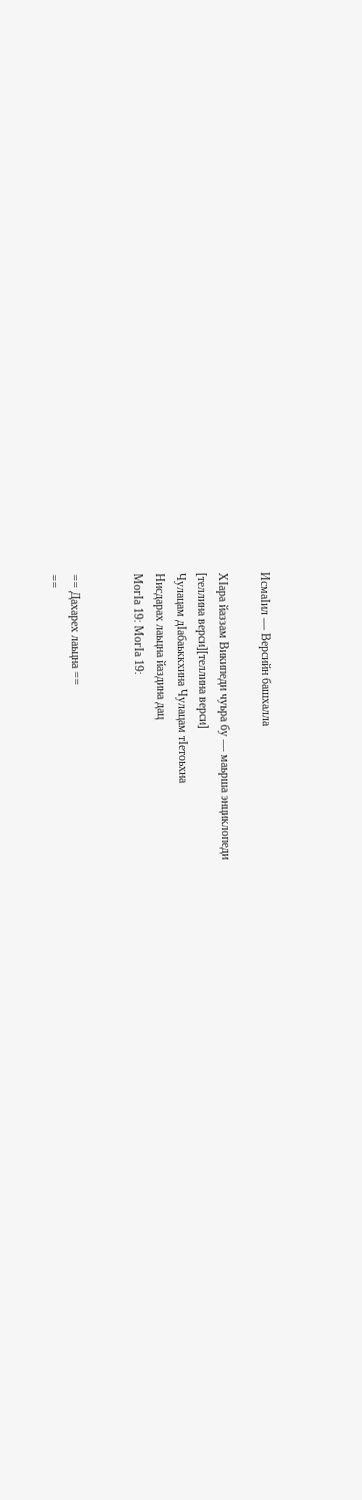ИсмаӀил — Версийн башхалла

ХӀара йаззам Википеди чуьра бу — маьрша энциклопеди
[теллина верси][теллина верси]
Чулацам дӀабаьккхина Чулацам тӀетоьхна
Нисдарах лаьцна йаздина дац
МогӀа 19: МогӀа 19:


== Дахарех лаьцна ==
==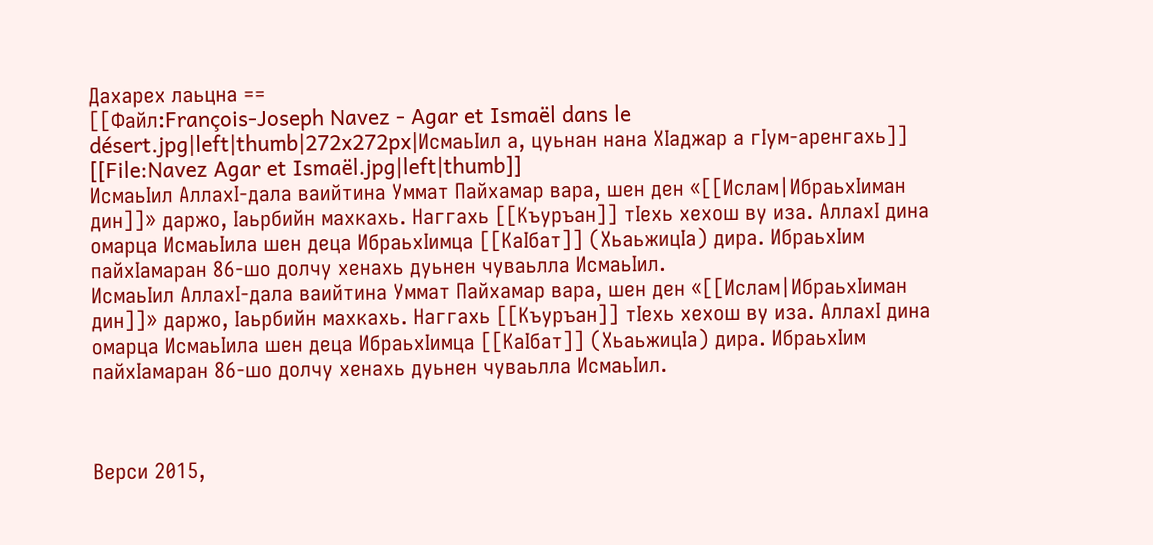Дахарех лаьцна ==
[[Файл:François-Joseph Navez - Agar et Ismaël dans le désert.jpg|left|thumb|272x272px|ИсмаьӀил а, цуьнан нана ХӀаджар а гӀум-аренгахь]]
[[File:Navez Agar et Ismaël.jpg|left|thumb]]
ИсмаьӀил АллахӀ-дала ваийтина Уммат Пайхамар вара, шен ден «[[Ислам|ИбраьхӀиман дин]]» даржо, Ӏаьрбийн махкахь. Наггахь [[Къуръан]] тӀехь хехош ву иза. АллахӀ дина омарца ИсмаьӀила шен деца ИбраьхӀимца [[КаӀбат]] (ХьаьжицӀа) дира. ИбраьхӀим пайхӀамаран 86-шо долчу хенахь дуьнен чуваьлла ИсмаьӀил.
ИсмаьӀил АллахӀ-дала ваийтина Уммат Пайхамар вара, шен ден «[[Ислам|ИбраьхӀиман дин]]» даржо, Ӏаьрбийн махкахь. Наггахь [[Къуръан]] тӀехь хехош ву иза. АллахӀ дина омарца ИсмаьӀила шен деца ИбраьхӀимца [[КаӀбат]] (ХьаьжицӀа) дира. ИбраьхӀим пайхӀамаран 86-шо долчу хенахь дуьнен чуваьлла ИсмаьӀил.



Верси 2015,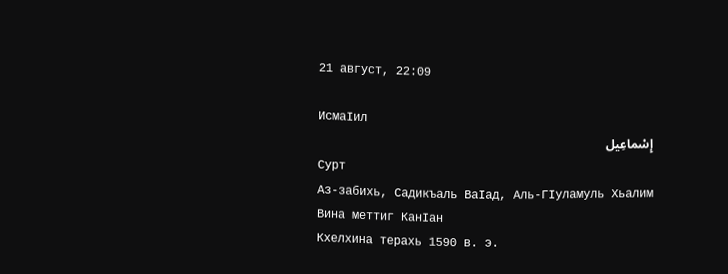21 август, 22:09

ИсмаӀил
إِسْماعِيل
Сурт
Аз-забихь, Садикъаль ВаӀад, Аль-ГӀуламуль Хьалим
Вина меттиг КанӀан
Кхелхина терахь 1590 в. э.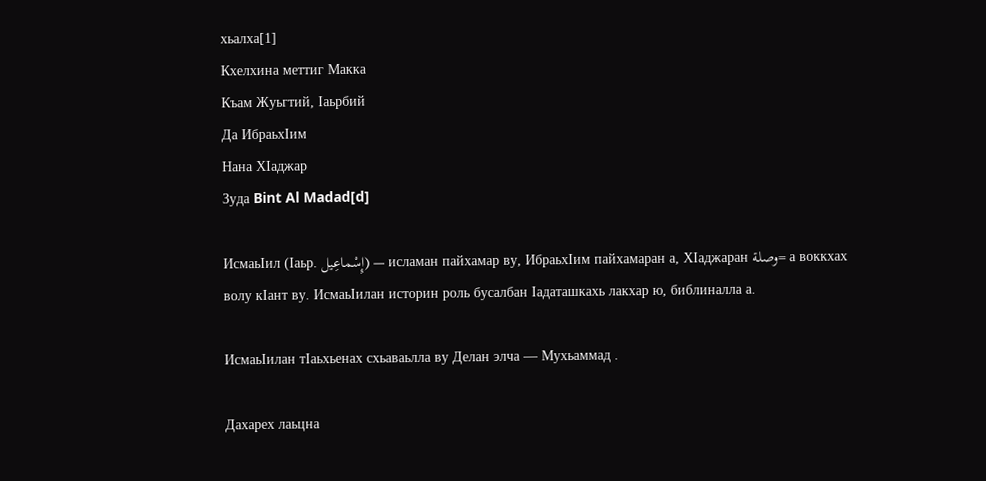хьалха[1]
Кхелхина меттиг Макка
Къам Жуьгтий, Ӏаьрбий
Да ИбраьхӀим
Нана ХӀаджар
Зуда Bint Al Madad[d]

ИсмаьӀил (Ӏаьр. إِسْماعِيل) — исламан пайхамар ву, ИбраьхӀим пайхамаран а, ХӀаджаран وصلة= а воккхах волу кӀант ву. ИсмаьӀилан историн роль бусалбан Ӏадаташкахь лакхар ю, библиналла а.

ИсмаьӀилан тӀаьхьенах схьаваьлла ву Делан элча — Мухьаммад .

Дахарех лаьцна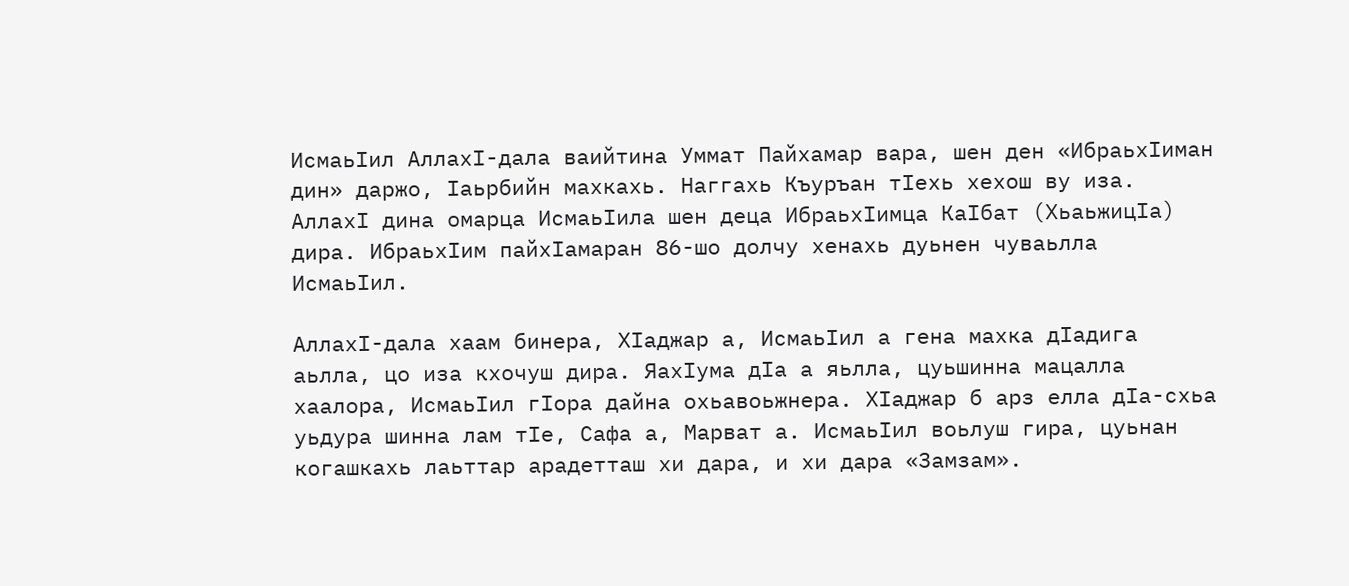ИсмаьӀил АллахӀ-дала ваийтина Уммат Пайхамар вара, шен ден «ИбраьхӀиман дин» даржо, Ӏаьрбийн махкахь. Наггахь Къуръан тӀехь хехош ву иза. АллахӀ дина омарца ИсмаьӀила шен деца ИбраьхӀимца КаӀбат (ХьаьжицӀа) дира. ИбраьхӀим пайхӀамаран 86-шо долчу хенахь дуьнен чуваьлла ИсмаьӀил.

АллахӀ-дала хаам бинера, ХӀаджар а, ИсмаьӀил а гена махка дӀадига аьлла, цо иза кхочуш дира. ЯахӀума дӀа а яьлла, цуьшинна мацалла хаалора, ИсмаьӀил гӀора дайна охьавоьжнера. ХӀаджар б арз елла дӀа-схьа уьдура шинна лам тӀе, Сафа а, Марват а. ИсмаьӀил воьлуш гира, цуьнан когашкахь лаьттар арадетташ хи дара, и хи дара «Замзам».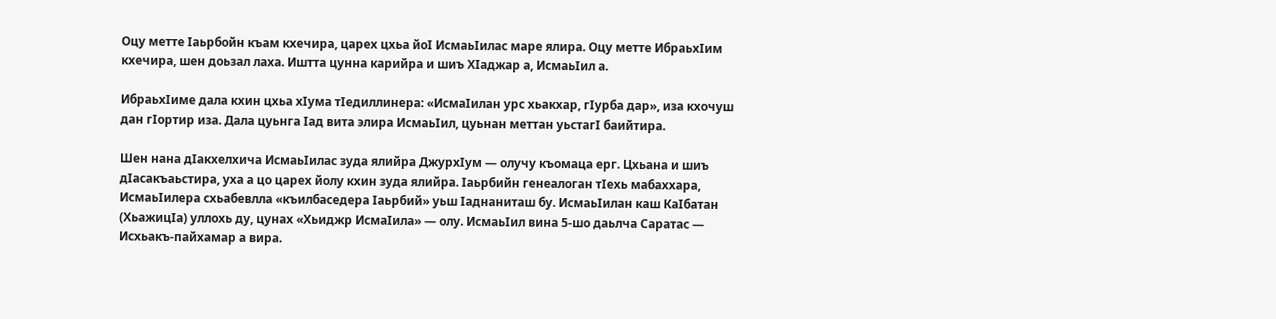Оцу метте Ӏаьрбойн къам кхечира, царех цхьа йоӀ ИсмаьӀилас маре ялира. Оцу метте ИбраьхӀим кхечира, шен доьзал лаха. Иштта цунна карийра и шиъ ХӀаджар а, ИсмаьӀил а.

ИбраьхӀиме дала кхин цхьа хӀума тӀедиллинера: «ИсмаӀилан урс хьакхар, гӀурба дар», иза кхочуш дан гӀортир иза. Дала цуьнга Ӏад вита элира ИсмаьӀил, цуьнан меттан уьстагӀ баийтира.

Шен нана дӀакхелхича ИсмаьӀилас зуда ялийра ДжурхӀум — олучу къомаца ерг. Цхьана и шиъ дӀасакъаьстира, уха а цо царех йолу кхин зуда ялийра. Ӏаьрбийн генеалоган тӀехь мабаххара, ИсмаьӀилера схьабевлла «къилбаседера Ӏаьрбий» уьш Ӏаднаниташ бу. ИсмаьӀилан каш КаӀбатан (ХьажицӀа) уллохь ду, цунах «Хьиджр ИсмаӀила» — олу. ИсмаьӀил вина 5-шо даьлча Саратас — Исхьакъ-пайхамар а вира.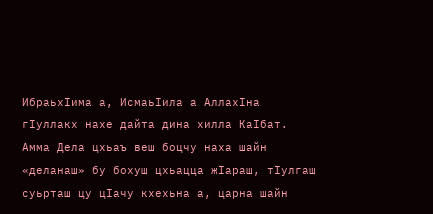ИбраьхӀима а, ИсмаьӀила а АллахӀна гӀуллакх нахе дайта дина хилла КаӀбат. Амма Дела цхьаъ веш боцчу наха шайн «деланаш» бу бохуш цхьацца жӀараш, тӀулгаш суьрташ цу цӀачу кхехьна а, царна шайн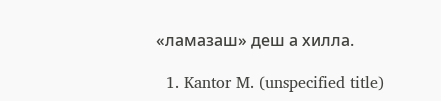«ламазаш» деш а хилла.

  1. Kantor M. (unspecified title)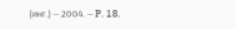(инг.) — 2004. — P. 18.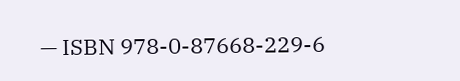— ISBN 978-0-87668-229-6